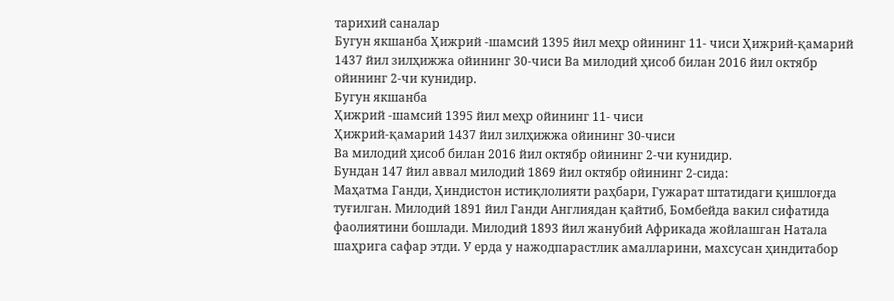тарихий саналар
Бугун якшанба Ҳижрий -шамсий 1395 йил меҳр ойининг 11- чиси Ҳижрий-қамарий 1437 йил зилҳижжа ойининг 30-чиси Ва милодий ҳисоб билан 2016 йил октябр ойининг 2-чи кунидир.
Бугун якшанба
Ҳижрий -шамсий 1395 йил меҳр ойининг 11- чиси
Ҳижрий-қамарий 1437 йил зилҳижжа ойининг 30-чиси
Ва милодий ҳисоб билан 2016 йил октябр ойининг 2-чи кунидир.
Бундан 147 йил аввал милодий 1869 йил октябр ойининг 2-сида:
Маҳатма Ганди, Ҳиндистон истиқлолияти раҳбари, Гужарат штатидаги қишлоғда туғилган. Милодий 1891 йил Ганди Англиядан қайтиб, Бомбейда вакил сифатида фаолиятини бошлади. Милодий 1893 йил жанубий Африкада жойлашган Натала шаҳрига сафар этди. У ерда у нажодпарастлик амалларини, махсусан ҳиндитабор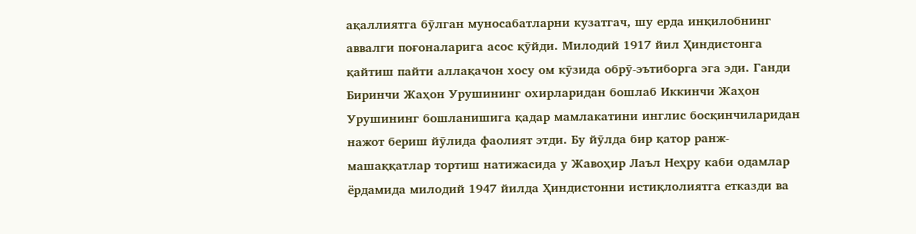ақаллиятга бӯлган муносабатларни кузатгач, шу ерда инқилобнинг аввалги поғоналарига асос қӯйди. Милодий 1917 йил Ҳиндистонга қайтиш пайти аллақачон хосу ом кӯзида обрӯ-эътиборга эга эди. Ганди Биринчи Жаҳон Урушининг охирларидан бошлаб Иккинчи Жаҳон Урушининг бошланишига қадар мамлакатини инглис босқинчиларидан нажот бериш йӯлида фаолият этди. Бу йӯлда бир қатор ранж-машаққатлар тортиш натижасида у Жавоҳир Лаъл Неҳру каби одамлар ёрдамида милодий 1947 йилда Ҳиндистонни истиқлолиятга етказди ва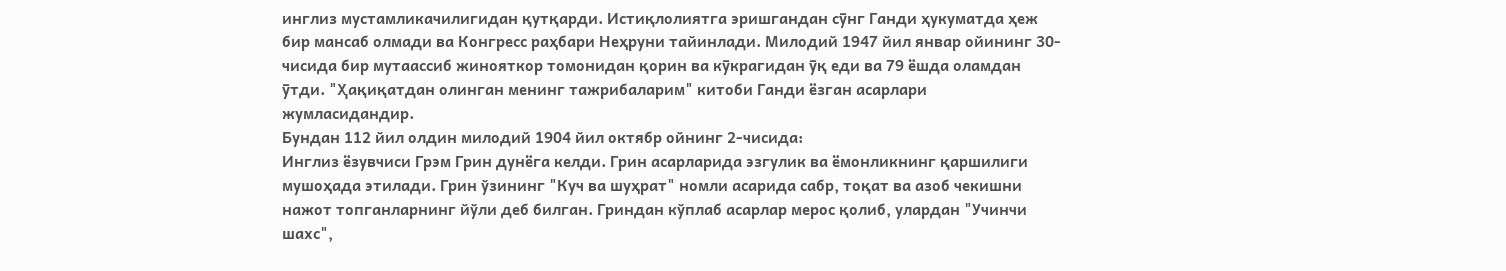инглиз мустамликачилигидан қутқарди. Истиқлолиятга эришгандан сӯнг Ганди ҳукуматда ҳеж бир мансаб олмади ва Конгресс раҳбари Неҳруни тайинлади. Милодий 1947 йил январ ойининг 30-чисида бир мутаассиб жинояткор томонидан қорин ва кӯкрагидан ӯқ еди ва 79 ёшда оламдан ӯтди. "Ҳақиқатдан олинган менинг тажрибаларим" китоби Ганди ёзган асарлари жумласидандир.
Бундан 112 йил олдин милодий 1904 йил октябр ойнинг 2-чисида:
Инглиз ёзувчиси Грэм Грин дунёга келди. Грин асарларида эзгулик ва ёмонликнинг қаршилиги мушоҳада этилади. Грин ўзининг "Куч ва шуҳрат" номли асарида сабр, тоқат ва азоб чекишни нажот топганларнинг йўли деб билган. Гриндан кўплаб асарлар мерос қолиб, улардан "Учинчи шахс",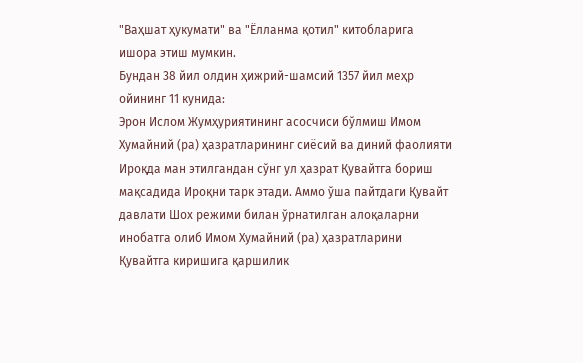"Ваҳшат ҳукумати" ва "Ёлланма қотил" китобларига ишора этиш мумкин.
Бундан 38 йил олдин ҳижрий-шамсий 1357 йил меҳр ойининг 11 кунида:
Эрон Ислом Жумҳуриятининг асосчиси бўлмиш Имом Хумайний (ра) ҳазратларининг сиёсий ва диний фаолияти Ироқда ман этилгандан сўнг ул ҳазрат Қувайтга бориш мақсадида Ироқни тарк этади. Аммо ўша пайтдаги Қувайт давлати Шох режими билан ўрнатилган алоқаларни инобатга олиб Имом Хумайний (ра) ҳазратларини Қувайтга киришига қаршилик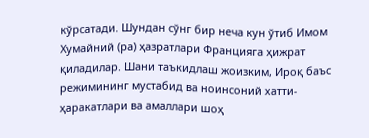кўрсатади. Шундан сўнг бир неча кун ўтиб Имом Хумайний (ра) ҳазратлари Францияга ҳижрат қиладилар. Шани таъкидлаш жоизким, Ироқ баъс режимининг мустабид ва ноинсоний хатти-ҳаракатлари ва амаллари шоҳ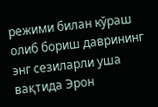режими билан кўраш олиб бориш даврининг энг сезиларли уша вақтида Эрон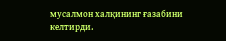мусалмон халқининг ғазабини келтирди.